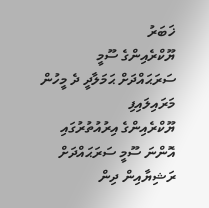ޚަބަރު
ޔޫކްރެއިންގެ ސޫމީ ސަރަޙައްދަށް ޙަމަލާދީ ދެ މީހުން މަރައިލައިފި
ޔޫކްރެއިންގެ އިރުއުތުރުގައި އޮންނަ ސޫމީ ސަރަޙައްދަށް ރަޝިޔާއިން ދިން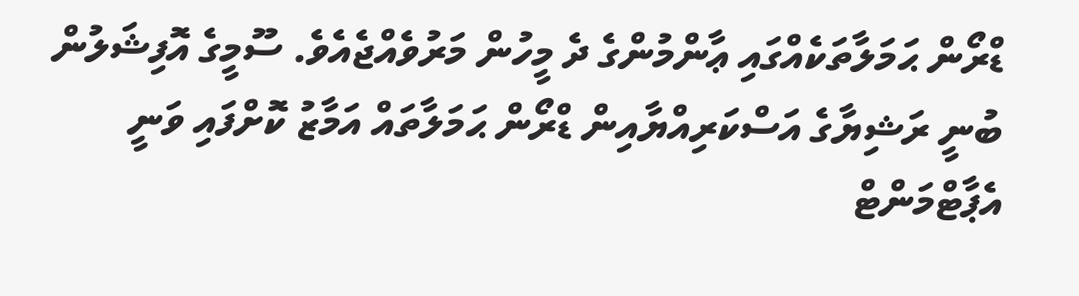ޑްރޯން ޙަމަލާތަކެއްގައި ޢާންމުންގެ ދެ މީހުން މަރުވެއްޖެއެވެ. ސޫމީގެ އޮފިޝަލުން ބުނީ ރަޝިޔާގެ އަސްކަރިއްޔާއިން ޑްރޯން ޙަމަލާތައް އަމާޒު ކޮށްފައި ވަނީ އެޕާޓްމަންޓް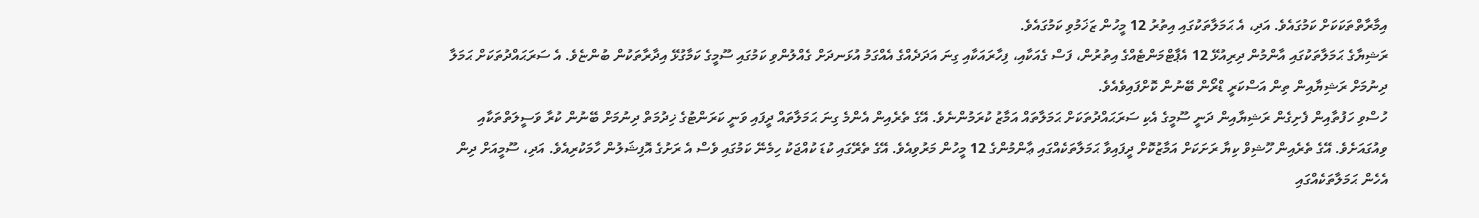އިމާރާތްތަކަކަށް ކަމުގައެވެ. އަދި، އެ ޙަމަލާތަކުގައި އިތުރު 12 މީހުން ޒަޚަމުވި ކަމުގައެވެ.
ރަޝިޔާގެ ޙަމަލާތަކުގައި އާންމުން ދިރިއުޅޭ 12 އެޕާޓްމަންޓެއްގެ އިތުރުން، ފަސް ގެއަކާއި، ފިހާރައަކާއި ގިނަ އަދަދެއްގެ އެއްގަމު އުޅަނދަށް ގެއްލުންވި ކަމުގައި ސޫމީގެ ކަމާގުޅޭ އިދާރާތަކުން ބުންޏެވެ. އެ ސަރަޙައްދުތަކަށް ޙަމަލާ ދިނުމަށް ރަޝިޔާއިން ތިން އަސްކަރީ ޑްރޯން ބޭނުން ކޮށްފައިވެއެވެ.
ހުސްވި ހަފުތާއިން ފެށިގެން ރަޝިޔާއިން ދަނީ ސޫމީގެ އެކި ސަރަޙައްދުތަކަށް ޙަމަލާތައް އަމާޒު ކުރަމުންނެވެ. އޭގެ ތެރެއިން އެންމެ ގިނަ ޙަމަލާތައް ދީފައި ވަނީ ކަރަންޓުގެ ޚިދުމަތް ދިނުމަށް ބޭނުން ކުރާ ވަސީލަތްތަކާއި ވިއުގައަށެވެ. އޭގެ ތެރެއިން ހޫޝިވް ކިޔާ ރަށަކަށް އަމާޒުކޮށް ދީފައިވާ ޙަމަލާތަކެއްގައި ޢާންމުންގެ 12 މީހުން މަރުވިއެވެ. އޭގެ ތެރޭގައި ކުޑަ ކުއްޖަކު ހިމެނޭ ކަމުގައި ވެސް އެ ރަށުގެ އޮފިޝަލުން ހާމަކުރިއެވެ. އަދި، ސޫމީއަށް ދިން އެހެން ޙަމަލާތަކެއްގައި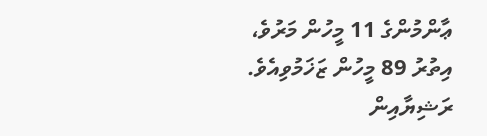ޢާންމުންގެ 11 މީހުން މަރުވެ، އިތުރު 89 މީހުން ޒަޚަމުވިއެވެ.
ރަޝިޔާއިން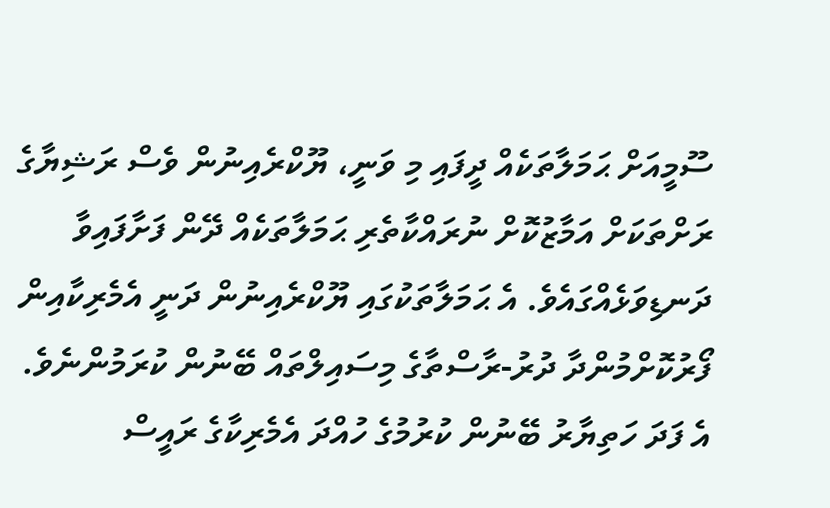ސޫމީއަށް ޙަމަލާތަކެއް ދީފައި މި ވަނީ، ޔޫކްރެއިނުން ވެސް ރަޝިޔާގެ ރަށްތަކަށް އަމާޒުކޮށް ނުރައްކާތެރި ޙަމަލާތަކެއް ދޭން ފަށާފައިވާ ދަނޑިވަޅެއްގައެވެ. އެ ޙަމަލާތަކުގައި ޔޫކްރެއިނުން ދަނީ އެމެރިކާއިން ފޯރުކޮށްމުންދާ ދުރު-ރާސްތާގެ މިސައިލްތައް ބޭނުން ކުރަމުންނެވެ. އެ ފަދަ ހަތިޔާރު ބޭނުން ކުރުމުގެ ހުއްދަ އެމެރިކާގެ ރައީސް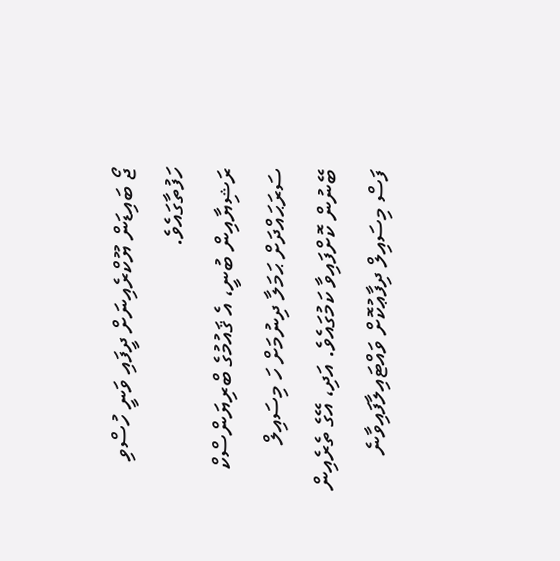ޖޯ ބައިޑަން ޔޫކްރެއިނަށް ދީފައި ވަނީ ހުސްވި ހަފުތާގައެވެ.
ރަޝިޔާއިން ބުނީ، އެ ޤައުމުގެ ބްރިޔަންސްކް ސަރަޙައްދަށް ޙަމަލާ ދިނުމަށް ހަ މިސައިލް ބޭނުން ކޮށްފައިވާ ކަމުގައެވެ. އަދި، އޭގެ ތެރެއިން ފަސް މިސައިލް ދިފާޢުކޮށް ވައްޓައިލާފައިވާނެ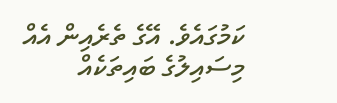ކަމުގައެވެ. އޭގެ ތެރެއިން އެއް މިސައިލުގެ ބައިތަކެއް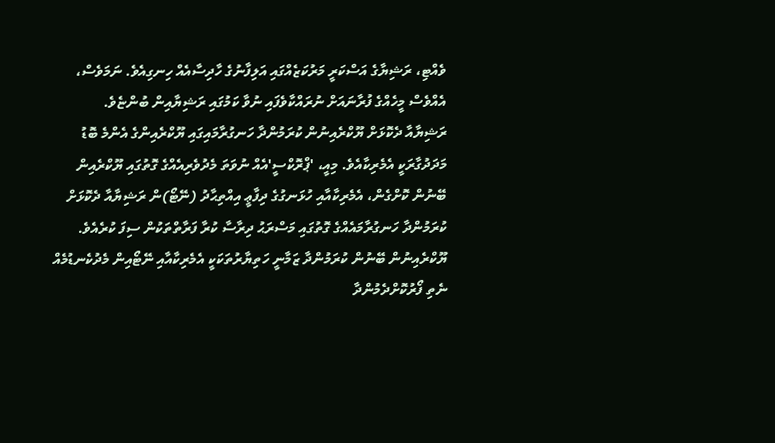ވެއްޓި، ރަޝިޔާގެ އަސްކަރީ މަރުކަޒެއްގައި އަލިފާނުގެ ހާދިސާއެއް ހިނގިއެވެ. ނަމަވެސް، އެއްވެސް މީހެއްގެ ފުރާނައަށް ނުރައްކާވެފައި ނުވާ ކަމުގައި ރަޝިޔާއިން ބުންޏެވެ.
ރަޝިޔާއާ ދެކޮޅަށް ޔޫކްރެއިނުން ކުރަމުންދާ ހަނގުރާމައިގައި ޔޫކްރެއިންގެ އެންމެ ބޮޑު މަދަދުގާރަކީ އެމެރިކާއެވެ. މިއީ، 'ޕްރޮކްސީ'އެއް ނުވަތަ މެދުވެރިއެއްގެ ގޮތުގައި ޔޫކްރެއިން ބޭނުން ކޮށްގެން، އެމެރިކާއާއި ހުޅަނގުގެ ދިފާޢީ އިއްތިޙާދު (ނޭޓޯ)ން ރަޝިޔާއާ ދެކޮޅަށް ކުރަމުންދާ ހަނގުރާމައެއްގެ ގޮތުގައި މަސްރަޙު ދިރާސާ ކުރާ ފަރާތްތަކުން ސިފަ ކުރެއެވެ. ޔޫކްރެއިނުން ބޭނުން ކުރަމުންދާ ޒަމާނީ ހަތިޔާރުތަކަކީ އެމެރިކާއާއި ނޭޓޯއިން މެދުކެނޑުމެއް ނެތި ފޯރުކޮށްދެމުންދާ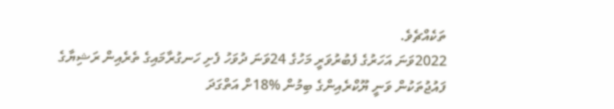ތަކެއްޗެވެ.
2022ވަނަ އަހަރުގެ ފެބުރުވަރީ މަހުގެ 24ވަނަ ދުވަހު ފެށި ހަނގުރާމައިގެ ތެރެއިން ރަޝިޔާގެ ފައުޖުތަކުން ވަނީ ޔޫކްރެއިންގެ ބިމުން %18ށް އަތްގަދަ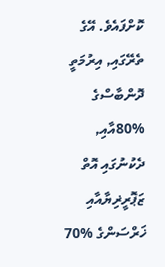ކޮށްފައެވެ. އޭގެ ތެރޭގައި, އިރުމަތީ ދޮންބާސްގެ %80އާއި, ދެކުނުގައި އޮތް ޒަޕޮރީޜިޔާއާއި ޚަރްސަންގެ %70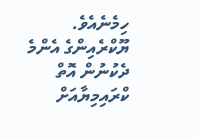ހިމެނެއެވެ. ޔޫކްރެއިންގެ އެންމެ ދެކުނުން އޮތް ކްރައިމިޔާއަށް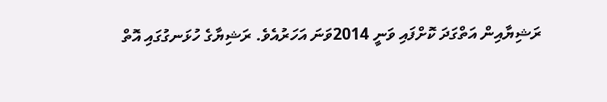ރަޝިޔާއިން އަތްގަދަ ކޮށްފައި ވަނީ 2014ވަނަ އަހަރުއެވެ. ރަޝިޔާގެ ހުޅަނގުގައި އޮތް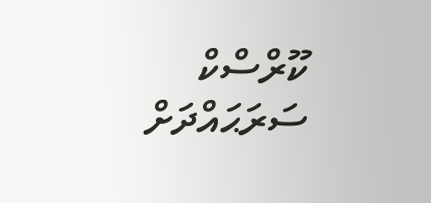ކޫރްސްކް ސަރަޙައްދަށް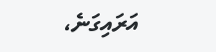އަރައިގަނެ،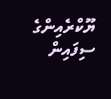ޔޫކްރެއިންގެ ސިފައިން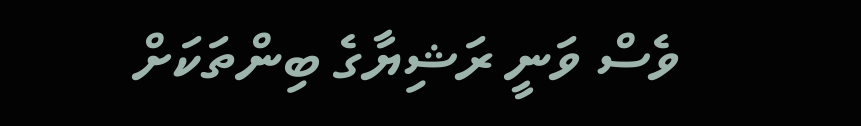ވެސް ވަނީ ރަޝިޔާގެ ބިންތަކަށް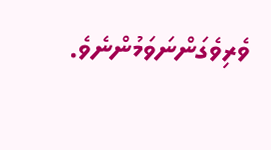ވެރިވެގަންނަވަމުންނެވެ.